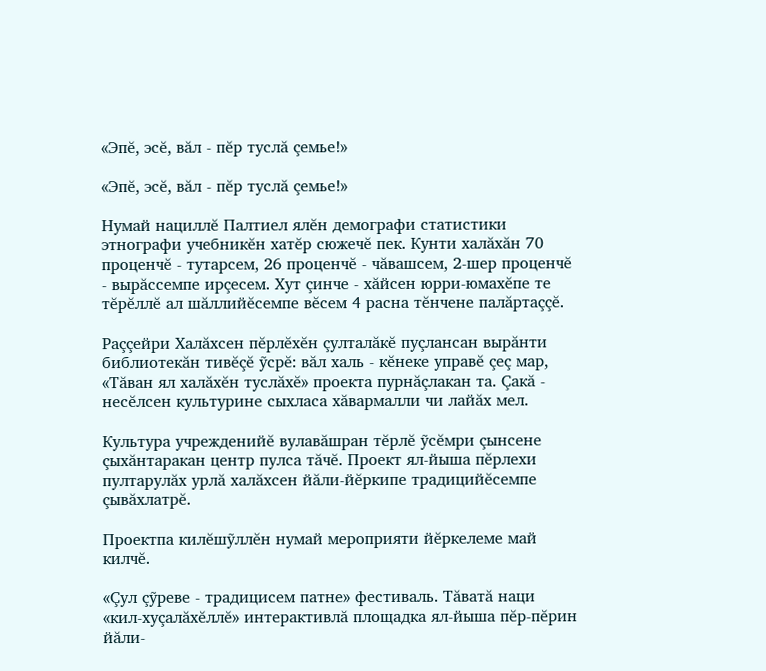«Эпĕ, эсĕ, вăл - пĕр туслă çемье!»

«Эпĕ, эсĕ, вăл - пĕр туслă çемье!»

Нумай нациллĕ Палтиел ялĕн демографи статистики этнографи учебникĕн хатĕр сюжечĕ пек. Кунти халăхăн 70 проценчĕ - тутарсем, 26 проценчĕ - чăвашсем, 2-шер проценчĕ - вырăссемпе ирçесем. Хут çинче - хăйсен юрри-юмахĕпе те тĕрĕллĕ ал шăллийĕсемпе вĕсем 4 расна тĕнчене палăртаççĕ.

Раççейри Халăхсен пĕрлĕхĕн çулталăкĕ пуçлансан вырăнти библиотекăн тивĕçĕ ỹсрĕ: вăл халь - кĕнеке управĕ çеç мар, «Тăван ял халăхĕн туслăхĕ» проекта пурнăçлакан та. Çакă - несĕлсен культурине сыхласа хăвармалли чи лайăх мел.

Культура учрежденийĕ вулавăшран тĕрлĕ ỹсĕмри çынсене çыхăнтаракан центр пулса тăчĕ. Проект ял-йыша пĕрлехи пултарулăх урлă халăхсен йăли-йĕркипе традицийĕсемпе çывăхлатрĕ.

Проектпа килĕшỹллĕн нумай мероприяти йĕркелеме май килчĕ.

«Çул çỹреве - традицисем патне» фестиваль. Тăватă наци «кил-хуçалăхĕллĕ» интерактивлă площадка ял-йыша пĕр-пĕрин йăли-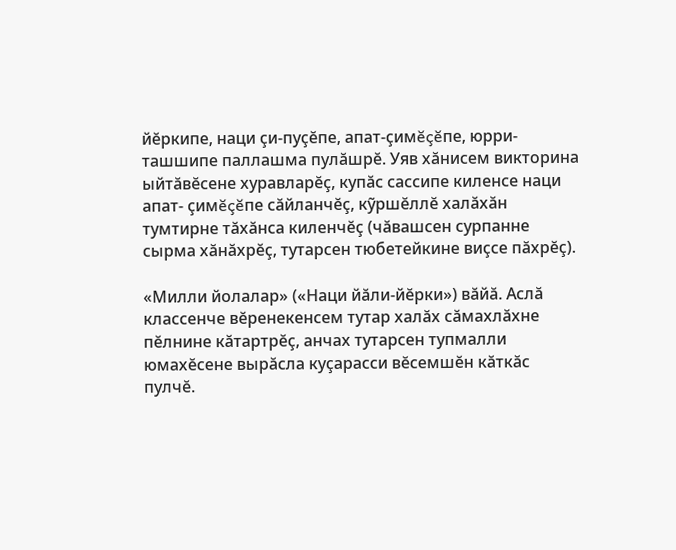йĕркипе, наци çи-пуçĕпе, апат-çимĕçĕпе, юрри-ташшипе паллашма пулăшрĕ. Уяв хăнисем викторина ыйтăвĕсене хуравларĕç, купăс сассипе киленсе наци апат- çимĕçĕпе сăйланчĕç, кỹршĕллĕ халăхăн тумтирне тăхăнса киленчĕç (чăвашсен сурпанне сырма хăнăхрĕç, тутарсен тюбетейкине виçсе пăхрĕç).

«Милли йолалар» («Наци йăли-йĕрки») вăйă. Аслă классенче вĕренекенсем тутар халăх сăмахлăхне пĕлнине кăтартрĕç, анчах тутарсен тупмалли юмахĕсене вырăсла куçарасси вĕсемшĕн кăткăс пулчĕ.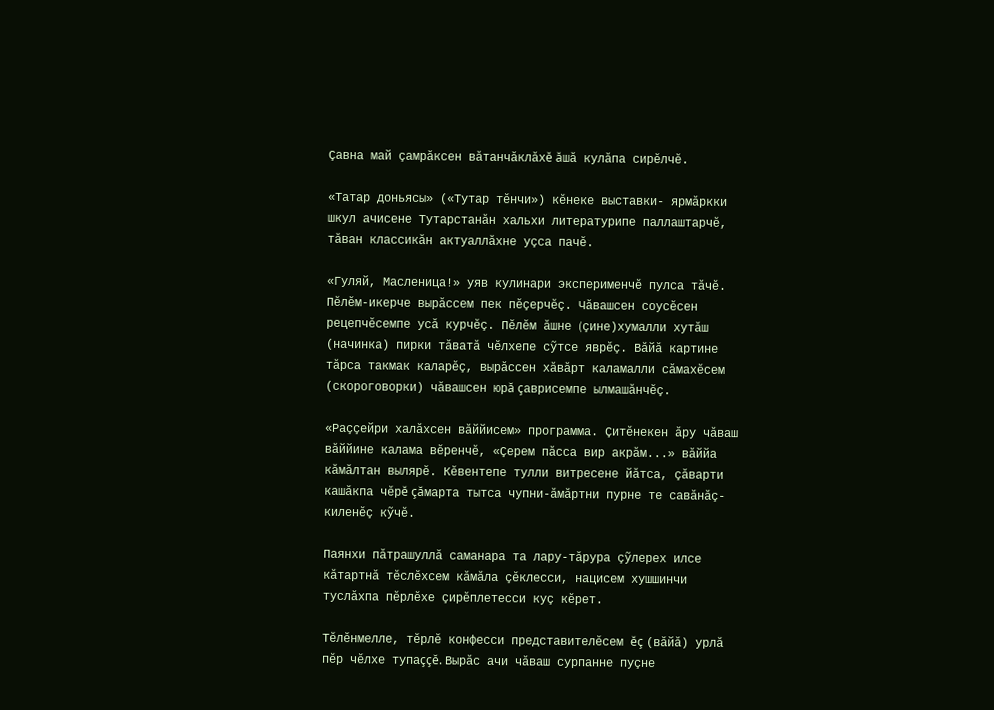Çавна май çамрăксен вăтанчăклăхĕ ăшă кулăпа сирĕлчĕ.

«Татар доньясы» («Тутар тĕнчи») кĕнеке выставки- ярмăркки шкул ачисене Тутарстанăн хальхи литературипе паллаштарчĕ, тăван классикăн актуаллăхне уçса пачĕ.

«Гуляй, Масленица!» уяв кулинари эксперименчĕ пулса тăчĕ. Пĕлĕм-икерче вырăссем пек пĕçерчĕç. Чăвашсен соусĕсен рецепчĕсемпе усă курчĕç. Пĕлĕм ăшне (çине)хумалли хутăш (начинка) пирки тăватă чĕлхепе сỹтсе яврĕç. Вăйă картине тăрса такмак каларĕç, вырăссен хăвăрт каламалли сăмахĕсем (скороговорки) чăвашсен юрă çаврисемпе ылмашăнчĕç.

«Раççейри халăхсен вăййисем» программа. Çитĕнекен ăру чăваш вăййине калама вĕренчĕ, «Çерем пăсса вир акрăм...» вăййа кăмăлтан вылярĕ. Кĕвентепе тулли витресене йăтса, çăварти кашăкпа чĕрĕ çăмарта тытса чупни-ăмăртни пурне те савăнăç- киленĕç кỹчĕ.

Паянхи пăтрашуллă саманара та лару-тăрура çỹлерех илсе кăтартнă тĕслĕхсем кăмăла çĕклесси, нацисем хушшинчи туслăхпа пĕрлĕхе çирĕплетесси куç кĕрет.

Тĕлĕнмелле, тĕрлĕ конфесси представителĕсем ĕç (вăйă) урлă пĕр чĕлхе тупаççĕ. Вырăс ачи чăваш сурпанне пуçне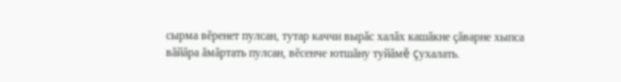сырма вĕренет пулсан, тутар каччи вырăс халăх кашăкне çăварне хыпса вăйăра ăмăртать пулсан, вĕсенче ютшăну туйăмĕ çухалать.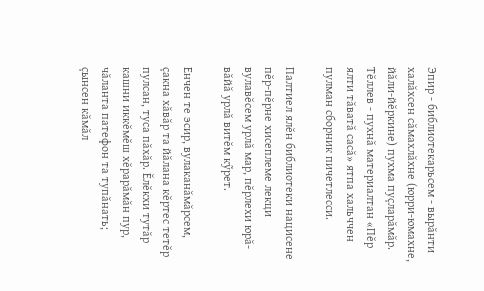Эпир - библиотекарьсем - вырăнти халăхсен сăмахлăхне (юрри-юмахне, йăли-йĕркине) пухма пуçларăмăр. Тĕллев - пухнă материалтан «Пĕр ялти тăватă сасă» ятпа хальччен пулман сборник пичетлесси.

Палтиел ялĕн библиотеки нацисене пĕр-пĕрне хисеплеме лекци вулавĕсем урлă мар, пĕрлехи юрă-вăйă урлă витĕм кỹрет.

Енчен те эсир, вулаканăмăрсем, çакна хăвăр та йăлана кĕртес тетĕр пулсан, туса пăхăр. Ĕлĕкхи тутăр кашни иккĕмĕш хĕрарăмăн пур, чăланта патефон та тупăнать; çынсен кăмăл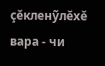çĕкленỹлĕхĕ вара - чи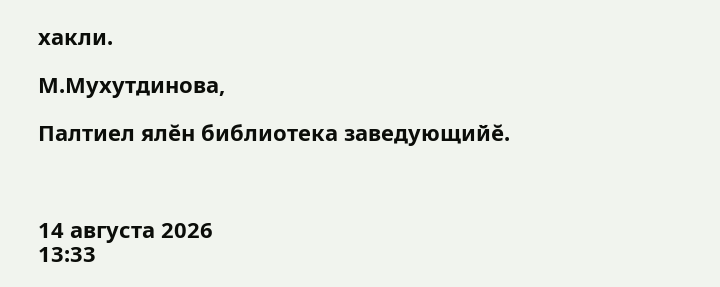хакли.

М.Мухутдинова,

Палтиел ялĕн библиотека заведующийĕ.



14 августа 2026
13:33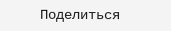Поделиться